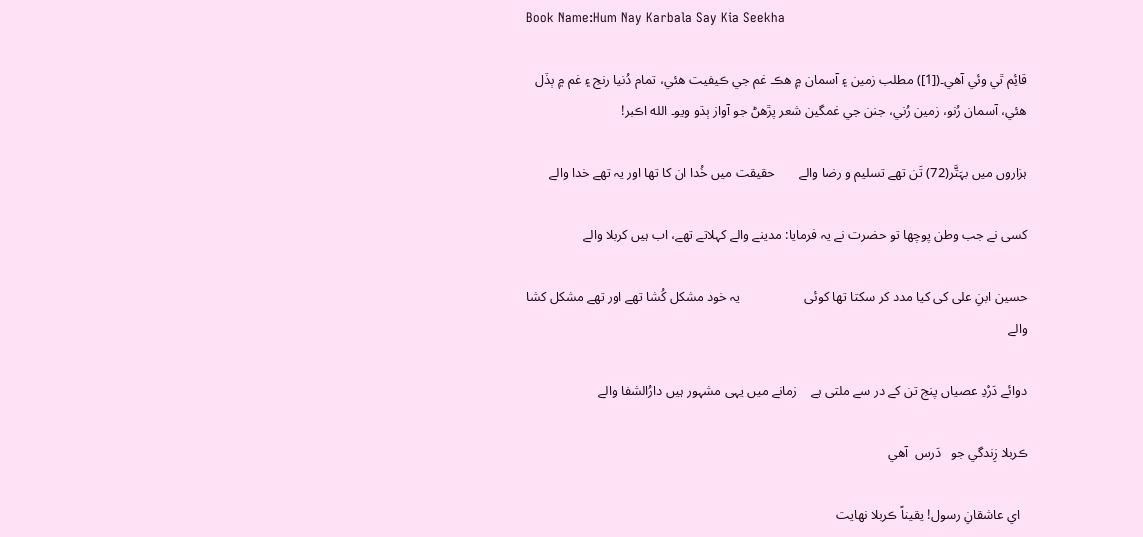Book Name:Hum Nay Karbala Say Kia Seekha

قائِم ٿي وئي آهي۔([1]) مطلب زمين ۽ آسمان ۾ هڪ غم جي ڪيفيت هئي، تمام دُنيا رنج ۽ غم ۾ ٻڏل هئي، آسمان رُنو، زمين رُني، جنن جي غمگين شعر پڙھڻ جو آواز ٻڌو ويو۔ الله اڪبر!

ہزاروں میں بہَتَّر(72) تَن تھے تسلیم و رضا والے       حقیقت میں خُدا ان کا تھا اور یہ تھے خدا والے

کسی نے جب وطن پوچھا تو حضرت نے یہ فرمایا: مدینے والے کہلاتے تھے، اب ہیں کربلا والے

حسین ابنِ علی کی کیا مدد کر سکتا تھا کوئی                   یہ خود مشکل کُشا تھے اور تھے مشکل کشا والے

دوائے دَرْدِ عصیاں پنج تن کے در سے ملتی ہے    زمانے میں یہی مشہور ہیں دارُالشفا والے

ڪربلا زِندگي جو   دَرس  آهي

  اي عاشقانِ رسول! يقيناً ڪربلا نهايت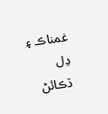غمناڪ ۽ دِل ڏڪائڻ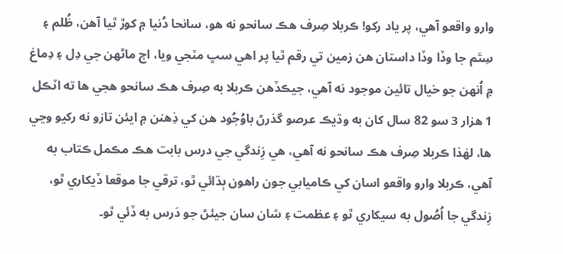وارو واقعو آهي، پر ياد رکو! ڪربلا صِرف هڪ سانحو نه هو، سانحا دُنيا ۾ کوڙ ٿيا آهن، ظُلم ۽ سِتَم جا وڏا وڏا داستان هن زمين تي رقم ٿيا پر اهي سڀ مٽجي ويا، اڄ ماڻهن جي دِل ۽ دِماغ ۾ اُنهن جو خيال تائين موجود نه آهي، جيڪڏهن ڪربلا به صِرف هڪ سانحو هجي ها ته اٽڪل 1 هزار 3 سو 82 سال کان به وڌيڪ عرصو گذرڻ باوُجُود هن کي ذِهنن ۾ ايئن تازو نه رکيو وڃي ها، لهٰذا ڪربلا صِرف هڪ سانحو نه آهي، هي زِندگي جي درس بابت هڪ مڪمل ڪتاب به آهي، ڪربلا وارو واقعو اسان کي ڪاميابي جون راهون ٻڌائي ٿو، ترقي جا موقعا ڏيکاري ٿو، زِندگي جا اُصُول به سيکاري ٿو ۽ عظمت ۽ شان سان جيئڻ جو دَرس به ڏئي ٿو۔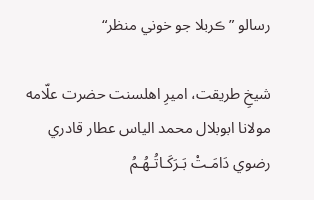رسالو ”ڪربلا جو خوني منظر“

شيخِ طريقت، اميرِ اهلسنت حضرت علّامه مولانا ابوبلال محمد الياس عطار قادري رضوي دَامَـتْ بَـرَكَـاتُـهُـمُ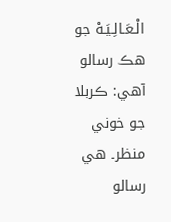الْـعَـالِـيَـهْ جو هڪ رسالو آهي: ڪربلا جو خوني منظر۔ هي رسالو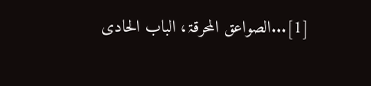[1]...الصواعق المحرقۃ، الباب الحادی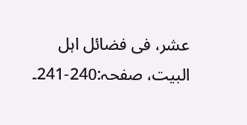عشر، فی فضائل اہل البیت، صفحہ:240-241۔